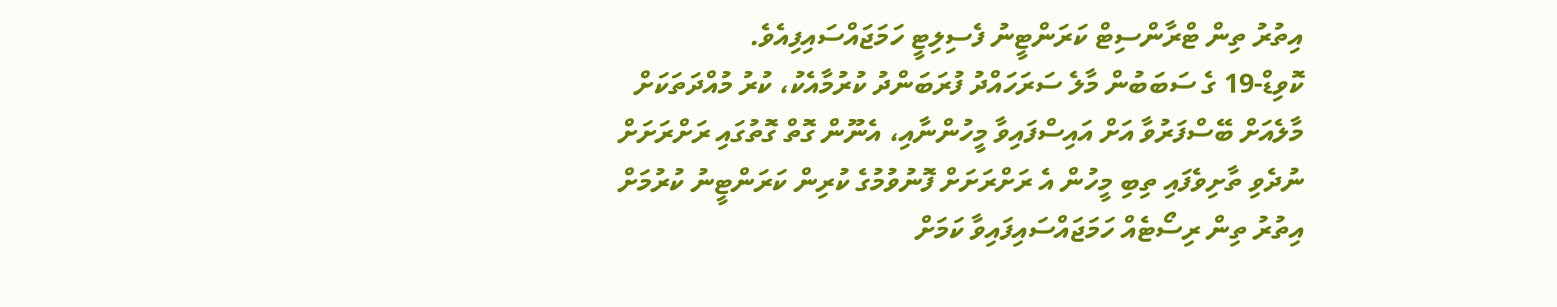އިތުރު ތިން ޓްރާންސިޓް ކަރަންޓީނު ފެސިލިޓީ ހަމަޖައްސައިފިއެވެ.
ކޮވިޑް-19 ގެ ސަބަބުން މާލެ ސަރަހައްދު ފުރަބަންދު ކުރުމާއެކު، ކުރު މުއްދަތަކަށް މާލެއަށް ބޭސްފަރުވާ އަށް އައިސްފައިވާ މީހުންނާއި، އެނޫން ގޮތް ގޮތުގައި ރަށްރަށަށް ނުދެވި ތާށިވެފައި ތިބި މީހުން އެ ރަށްރަށަށް ފޮނުވުމުގެ ކުރިން ކަރަންޓީނު ކުރުމަށް އިތުރު ތިން ރިސޯޓެއް ހަމަޖައްސައިފައިވާ ކަމަށް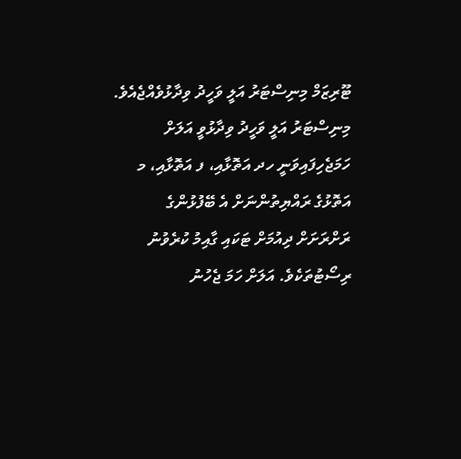ޓޫރިޒަމް މިނިސްޓަރު އަލީ ވަހީދު ވިދާޅުވެއްޖެއެވެ.
މިނިސްޓަރު އަލީ ވަހީދު ވިދާޅުވީ އަލަށް ހަމަޖެހިފައިވަނީ ހދ އަތޮޅާއި، ފ އަތޮޅާއި، މ އަތޮޅުގެ ރައްޔިތުންނަށް އެ ބޭފުޅުންގެ ރަށްރަށަށް ދިއުމަށް ޓަކައި ގާއިމު ކުރެވުނު ރިސޯޓުތަކެވެ. އަލަށް ހަމަ ޖެހުނު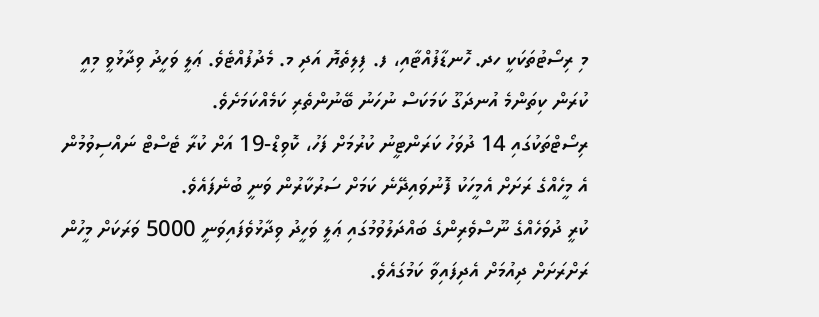މި ރިސޯޓުތަކަކީ ހދ. ހޮނޑާފުއްޓާއި، ފ. ފިލިތެޔޮ އަދި މ. މެދުފުއްޓެވެ. ޢަލީ ވަހީދު ވިދާޅުވީ މިއީ ކުރަން ކިތަންމެ އުނދަގޫ ކަމަކަސް ނުހަނު ބޭނުންތެރި ކަމެއްކަމަށެވެ.
ރިސޯޓްތަކުގައި 14 ދުވަހު ކަރަންޓީނު ކުރުމަށް ފަހު، ކޮވިޑް-19 އަށް ކުރާ ޓެސްޓް ނައްސިވުމުން އެ މީހެއްގެ ރަށަށް އެމީހަކު ފޮނުވައިދޭނެ ކަމަށް ސަރުކާރުން ވަނީ ބުނެފައެވެ.
ކުރީ ދުވަހެއްގެ ނޫސްވެރިންގެ ބައްދަލުވުމުގައި ޢަލީ ވަހީދު ވިދާޅުވެފައިވަނީ 5000 ވަރަކަށް މީހުން ރަށްރަށަށް ދިއުމަށް އެދިފައިވާ ކަމުގައެވެ.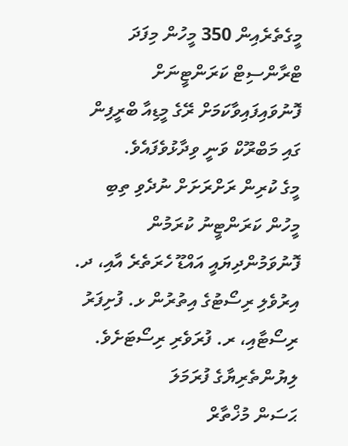މީގެތެރެއިން 350 މީހުން މިފަދަ ޓްރާންސިޓް ކަރަންޓީނަށް ފޮނުވައިފައިވާކަމަށް ރޭގެ މީޑިއާ ބްރީފިން ގައި މަބްރޫކް ވަނީ ވިދާޅުވެފައެވެ.
މީގެ ކުރިން ރަށްރަށަށް ނުދެވި ތިބި މީހުން ކަރަންޓީނު ކުރަމުން ފޮނުވަމުންދިޔައީ އައްޑޫ ހެރަތެރެ އާއި، ދ. އިރުވެލި ރިސޯޓުގެ އިތުރުން ޅ. ފުށިފަރު ރިސޯޓާއި، ރ. ފުރަވެރި ރިސޯޓަށެވެ.
ލިޔުންތެރިޔާގެ ފުރަމަލަ
ޙަސަން މުޚްތާރް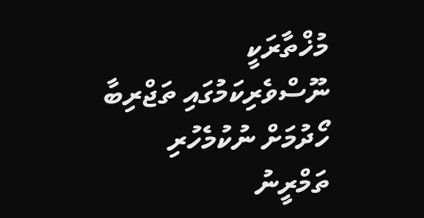މުޚްތާރަކީ ނޫސްވެރިކަމުގައި ތަޖްރިބާ ހޯދުމަށް ނުކުމެހުރި ތަމްރީނު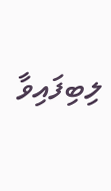ލިބިފައިވާ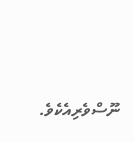ނޫސްވެރިއެކެވެ.